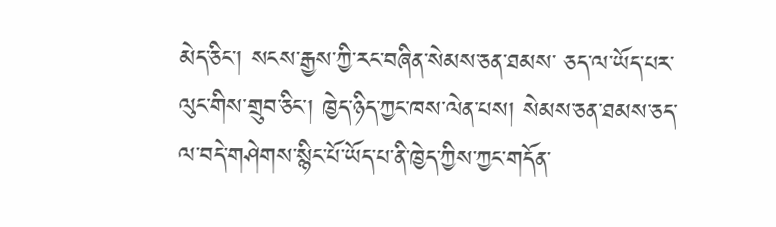མེད་ཅིང་། སངས་རྒྱས་ཀྱི་རང་བཞིན་སེམས་ཅན་ཐམས་ ཅད་ལ་ཡོད་པར་ལུང་གིས་གྲུབ་ཅིང་། ཁྱེད་ཉིད་ཀྱང་ཁས་ལེན་པས། སེམས་ཅན་ཐམས་ཅད་ ལ་བདེ་གཤེགས་སྙིང་པོ་ཡོད་པ་ནི་ཁྱེད་ཀྱིས་ཀྱང་གདོན་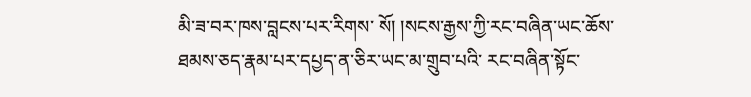མི་ཟ་བར་ཁས་བླངས་པར་རིགས་ སོ། །སངས་རྒྱས་ཀྱི་རང་བཞིན་ཡང་ཆོས་ཐམས་ཅད་རྣམ་པར་དཔྱད་ན་ཅིར་ཡང་མ་གྲུབ་པའི་ རང་བཞིན་སྟོང་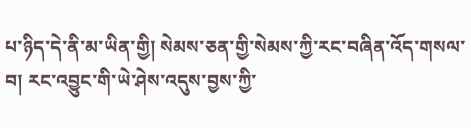པ་ཉིད་དེ་ནི་མ་ཡིན་གྱི། སེམས་ཅན་གྱི་སེམས་ཀྱི་རང་བཞིན་འོད་གསལ་ བ། རང་འབྱུང་གི་ཡེ་ཤེས་འདུས་བྱས་ཀྱི་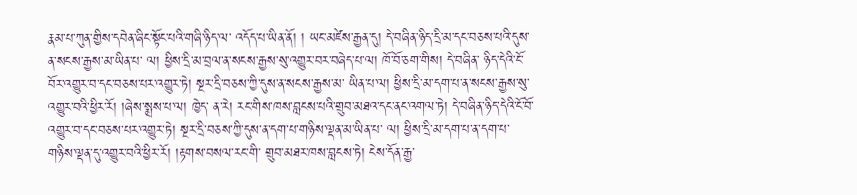རྣམ་པ་ཀུན་གྱིས་དབེན་ཞིང་སྟོང་པའི་གཞི་ཉིད་ལ་ འདོད་པ་ཡིན་ནོ། ། ཡང་མཛེས་རྒྱན་དུ། དེ་བཞིན་ཉིད་དྲི་མ་དང་བཅས་པའི་དུས་ན་སངས་རྒྱས་མ་ཡིན་པ་ ལ། ཕྱིས་དྲི་མ་བྲལ་ན་སངས་རྒྱས་སུ་འགྱུར་བར་བཞེད་པ་ལ། ཁོ་བོ་ཅག་གིས། དེ་བཞིན་ ཉིད་དེའི་ངོ་བོར་འགྱུར་བ་དང་བཅས་པར་འགྱུར་ཏེ། སྔར་དྲི་བཅས་ཀྱི་དུས་ན་སངས་རྒྱས་མ་ ཡིན་པ་ལ། ཕྱིས་དྲི་མ་དག་པ་ན་སངས་རྒྱས་སུ་འགྱུར་བའི་ཕྱིར་རོ། །ཞེས་སྨྲས་པ་ལ། ཁྱེད་ ན་རེ། རང་གིས་ཁས་བླངས་པའི་གྲུབ་མཐའ་དང་ནང་འགལ་ཏེ། དེ་བཞིན་ཉིད་དེའི་ངོ་བོ་ འགྱུར་བ་དང་བཅས་པར་འགྱུར་ཏེ། སྔར་དྲི་བཅས་ཀྱི་དུས་ན་དག་པ་གཉིས་ལྡན་མ་ཡིན་པ་ ལ། ཕྱིས་དྲི་མ་དག་པ་ན་དག་པ་གཉིས་ལྡན་དུ་འགྱུར་བའི་ཕྱིར་རོ། །རྟགས་བསལ་རང་གི་ གྲུབ་མཐར་ཁས་བླངས་ཏེ། ངེས་དོན་རྒྱ་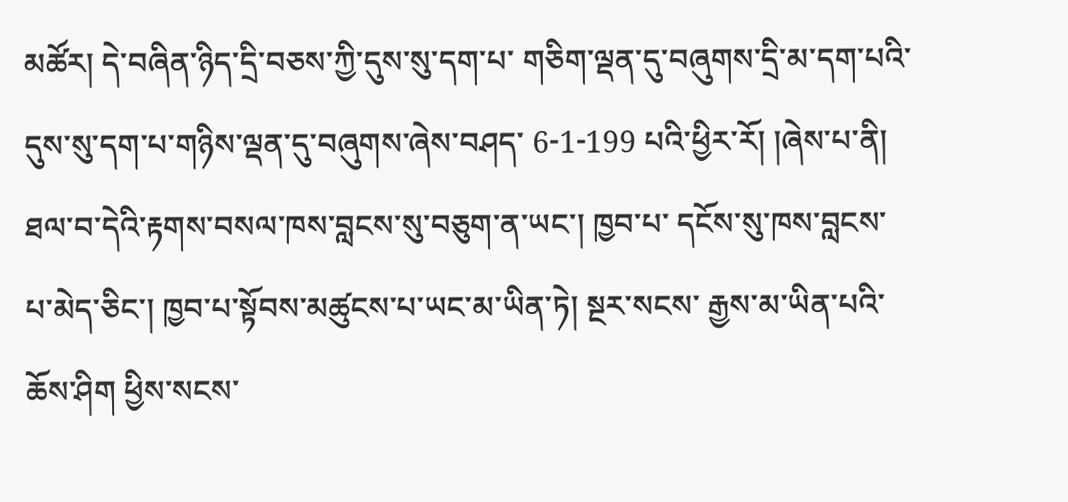མཚོར། དེ་བཞིན་ཉིད་དྲི་བཅས་ཀྱི་དུས་སུ་དག་པ་ གཅིག་ལྡན་དུ་བཞུགས་དྲི་མ་དག་པའི་དུས་སུ་དག་པ་གཉིས་ལྡན་དུ་བཞུགས་ཞེས་བཤད་ 6-1-199 པའི་ཕྱིར་རོ། །ཞེས་པ་ནི། ཐལ་བ་དེའི་རྟགས་བསལ་ཁས་བླངས་སུ་བཅུག་ན་ཡང་། ཁྱབ་པ་ དངོས་སུ་ཁས་བླངས་པ་མེད་ཅིང་། ཁྱབ་པ་སྟོབས་མཚུངས་པ་ཡང་མ་ཡིན་ཏེ། སྔར་སངས་ རྒྱས་མ་ཡིན་པའི་ཆོས་ཤིག ཕྱིས་སངས་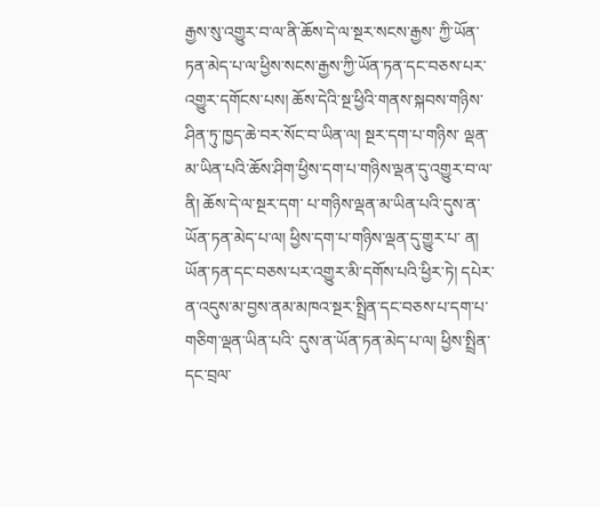རྒྱས་སུ་འགྱུར་བ་ལ་ནི་ཆོས་དེ་ལ་སྔར་སངས་རྒྱས་ ཀྱི་ཡོན་ཏན་མེད་པ་ལ་ཕྱིས་སངས་རྒྱས་ཀྱི་ཡོན་ཏན་དང་བཅས་པར་འགྱུར་དགོངས་པས། ཆོས་དེའི་སྔ་ཕྱིའི་གནས་སྐབས་གཉིས་ཤིན་ཏུ་ཁྱད་ཆེ་བར་སོང་བ་ཡིན་ལ། སྔར་དག་པ་གཉིས་ ལྡན་མ་ཡིན་པའི་ཆོས་ཤིག་ཕྱིས་དག་པ་གཉིས་ལྡན་དུ་འགྱུར་བ་ལ་ནི། ཆོས་དེ་ལ་སྔར་དག་ པ་གཉིས་ལྡན་མ་ཡིན་པའི་དུས་ན་ཡོན་ཏན་མེད་པ་ལ། ཕྱིས་དག་པ་གཉིས་ལྡན་དུ་གྱུར་པ་ ན། ཡོན་ཏན་དང་བཅས་པར་འགྱུར་མི་དགོས་པའི་ཕྱིར་ཏེ། དཔེར་ན་འདུས་མ་བྱས་ནམ་མཁའ་སྔར་སྤྲིན་དང་བཅས་པ་དག་པ་གཅིག་ལྡན་ཡིན་པའི་ དུས་ན་ཡོན་ཏན་མེད་པ་ལ། ཕྱིས་སྤྲིན་དང་བྲལ་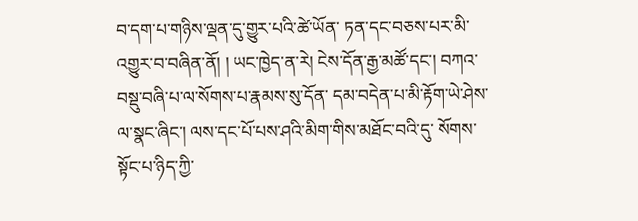བ་དག་པ་གཉིས་ལྡན་དུ་གྱུར་པའི་ཚེ་ཡོན་ ཏན་དང་བཅས་པར་མི་འགྱུར་བ་བཞིན་ནོ། ། ཡང་ཁྱེད་ན་རེ། ངེས་དོན་རྒྱ་མཚོ་དང་། བཀའ་བསྡུ་བཞི་པ་ལ་སོགས་པ་རྣམས་སུ་དོན་ དམ་བདེན་པ་མི་རྟོག་ཡེ་ཤེས་ལ་སྣང་ཞིང་། ལས་དང་པོ་པས་ཤའི་མིག་གིས་མཐོང་བའི་དུ་ སོགས་སྟོང་པ་ཉིད་ཀྱི་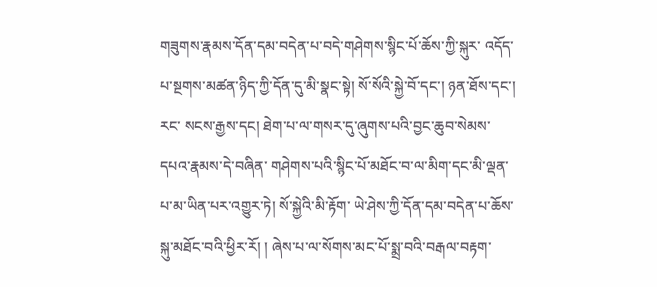གཟུགས་རྣམས་དོན་དམ་བདེན་པ་བདེ་གཤེགས་སྙིང་པོ་ཆོས་ཀྱི་སྐུར་ འདོད་པ་སྔགས་མཚན་ཉིད་ཀྱི་དོན་དུ་མི་སྣང་སྟེ། སོ་སོའི་སྐྱེ་བོ་དང་། ཉན་ཐོས་དང་། རང་ སངས་རྒྱས་དང། ཐེག་པ་ལ་གསར་དུ་ཞུགས་པའི་བྱང་ཆུབ་སེམས་དཔའ་རྣམས་དེ་བཞིན་ གཤེགས་པའི་སྙིང་པོ་མཐོང་བ་ལ་མིག་དང་མི་ལྡན་པ་མ་ཡིན་པར་འགྱུར་ཏེ། སོ་སྐྱེའི་མི་རྟོག་ ཡེ་ཤེས་ཀྱི་དོན་དམ་བདེན་པ་ཆོས་སྐུ་མཐོང་བའི་ཕྱིར་རོ། ། ཞེས་པ་ལ་སོགས་མང་པོ་སྨྲ་བའི་བརྒལ་བརྟག་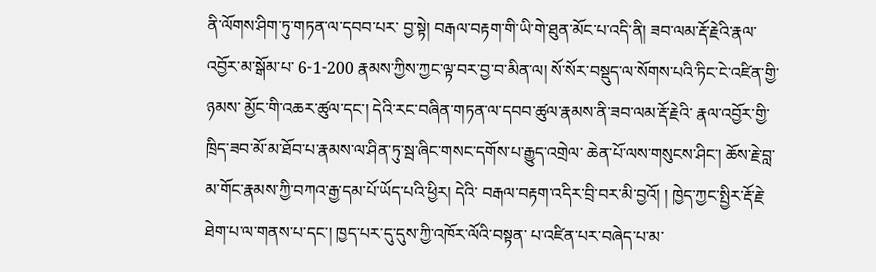ནི་ལོགས་ཤིག་ཏུ་གཏན་ལ་དབབ་པར་ བྱ་སྟེ། བརྒལ་བརྟག་གི་ཡི་གེ་ཐུན་མོང་པ་འདི་ནི། ཟབ་ལམ་རྡོ་རྗེའི་རྣལ་འབྱོར་མ་སྒོམ་པ་ 6-1-200 རྣམས་ཀྱིས་ཀྱང་ལྟ་བར་བྱ་བ་མིན་ལ། སོ་སོར་བསྡུད་ལ་སོགས་པའི་ཏིང་ངེ་འཛིན་གྱི་ཉམས་ མྱོང་གི་འཆར་ཚུལ་དང་། དེའི་རང་བཞིན་གཏན་ལ་དབབ་ཚུལ་རྣམས་ནི་ཟབ་ལམ་རྡོ་རྗེའི་ རྣལ་འབྱོར་གྱི་ཁྲིད་ཟབ་མོ་མ་ཐོབ་པ་རྣམས་ལ་ཤིན་ཏུ་སྦ་ཞིང་གསང་དགོས་པ་རྒྱུད་འགྲེལ་ ཆེན་པོ་ལས་གསུངས་ཤིང་། ཆོས་རྗེ་བླ་མ་གོང་རྣམས་ཀྱི་བཀའ་རྒྱ་དམ་པོ་ཡོད་པའི་ཕྱིར། དེའི་ བརྒལ་བརྟག་འདིར་བྲི་བར་མི་བྱའོ། ། ཁྱེད་ཀྱང་སྤྱིར་རྡོ་རྗེ་ཐེག་པ་ལ་གནས་པ་དང་། ཁྱད་པར་དུ་དུས་ཀྱི་འཁོར་ལོའི་བསྟན་ པ་འཛིན་པར་བཞེད་པ་མ་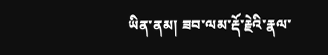ཡིན་ནམ། ཟབ་ལམ་རྡོ་རྗེའི་རྣལ་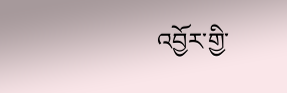འབྱོར་གྱི་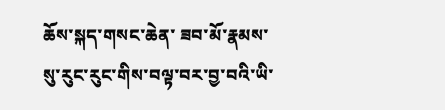ཆོས་སྐད་གསང་ཆེན་ ཟབ་མོ་རྣམས་སུ་རུང་རུང་གིས་བལྟ་བར་བྱ་བའི་ཡི་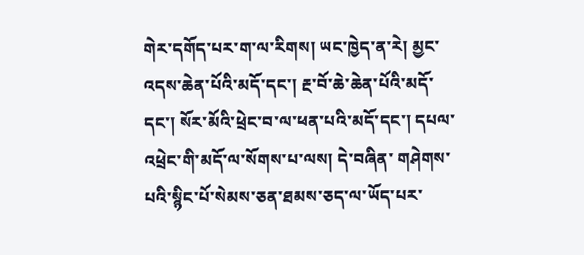གེར་དགོད་པར་ག་ལ་རིགས། ཡང་ཁྱེད་ན་རེ། མྱང་འདས་ཆེན་པོའི་མདོ་དང་། རྔ་བོ་ཆེ་ཆེན་པོའི་མདོ་དང་། སོར་མོའི་ཕྲེང་བ་ལ་ཕན་པའི་མདོ་དང་། དཔལ་འཕྲེང་གི་མདོ་ལ་སོགས་པ་ལས། དེ་བཞིན་ གཤེགས་པའི་སྙིང་པོ་སེམས་ཅན་ཐམས་ཅད་ལ་ཡོད་པར་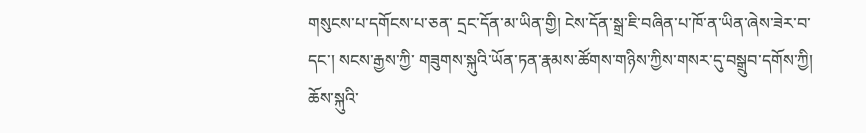གསུངས་པ་དགོངས་པ་ཅན་ དྲང་དོན་མ་ཡིན་གྱི། ངེས་དོན་སྒྲ་ཇི་བཞིན་པ་ཁོ་ན་ཡིན་ཞེས་ཟེར་བ་དང་། སངས་རྒྱས་ཀྱི་ གཟུགས་སྐུའི་ཡོན་ཏན་རྣམས་ཚོགས་གཉིས་ཀྱིས་གསར་དུ་བསྒྲུབ་དགོས་ཀྱི། ཆོས་སྐུའི་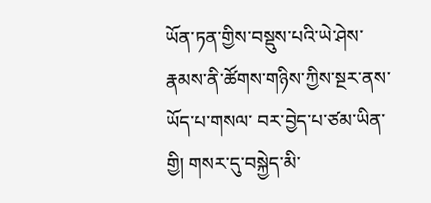ཡོན་ཏན་གྱིས་བསྡུས་པའི་ཡེ་ཤེས་རྣམས་ནི་ཚོགས་གཉིས་ཀྱིས་སྔར་ནས་ཡོད་པ་གསལ་ བར་བྱེད་པ་ཙམ་ཡིན་གྱི། གསར་དུ་བསྐྱེད་མི་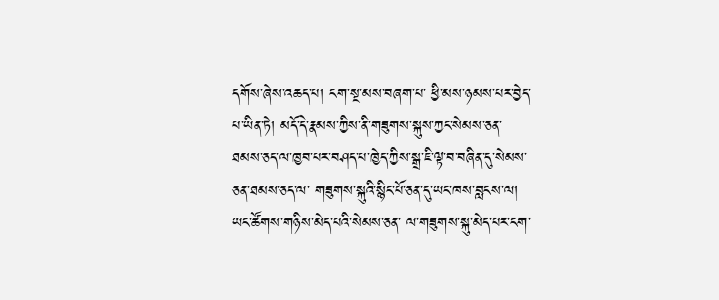དགོས་ཞེས་འཆད་པ། ངག་སྔ་མས་བཞག་པ་ ཕྱི་མས་ཉམས་པར་བྱེད་པ་ཡིན་ཏེ། མདོ་དེ་རྣམས་ཀྱིས་ནི་གཟུགས་སྐུས་ཀྱང་སེམས་ཅན་ ཐམས་ཅད་ལ་ཁྱབ་པར་བཤད་པ་ཁྱེད་ཀྱིས་སྒྲ་ཇི་ལྟ་བ་བཞིན་དུ་སེམས་ཅན་ཐམས་ཅད་ལ་ གཟུགས་སྐུའི་སྙིང་པོ་ཅན་དུ་ཡང་ཁས་བླངས་ལ། ཡང་ཚོགས་གཉིས་མེད་པའི་སེམས་ཅན་ ལ་གཟུགས་སྐུ་མེད་པར་ངག་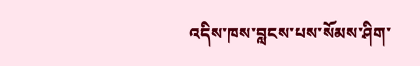འདིས་ཁས་བླངས་པས་སོམས་ཤིག་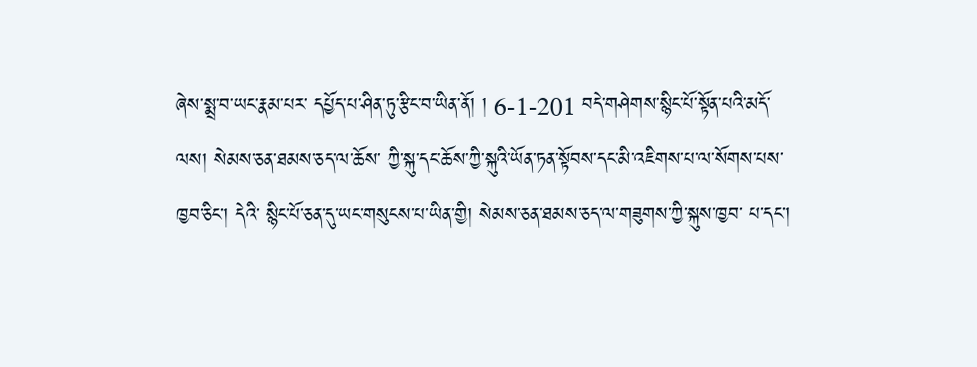ཞེས་སྨྲ་བ་ཡང་རྣམ་པར་ དཔྱོད་པ་ཤིན་ཏུ་རྩིང་བ་ཡིན་ནོ། ། 6-1-201 བདེ་གཤེགས་སྙིང་པོ་སྟོན་པའི་མདོ་ལས། སེམས་ཅན་ཐམས་ཅད་ལ་ཆོས་ ཀྱི་སྐུ་དང་ཆོས་ཀྱི་སྐུའི་ཡོན་ཏན་སྟོབས་དང་མི་འཇིགས་པ་ལ་སོགས་པས་ཁྱབ་ཅིང་། དེའི་ སྙིང་པོ་ཅན་དུ་ཡང་གསུངས་པ་ཡིན་གྱི། སེམས་ཅན་ཐམས་ཅད་ལ་གཟུགས་ཀྱི་སྐུས་ཁྱབ་ པ་དང་།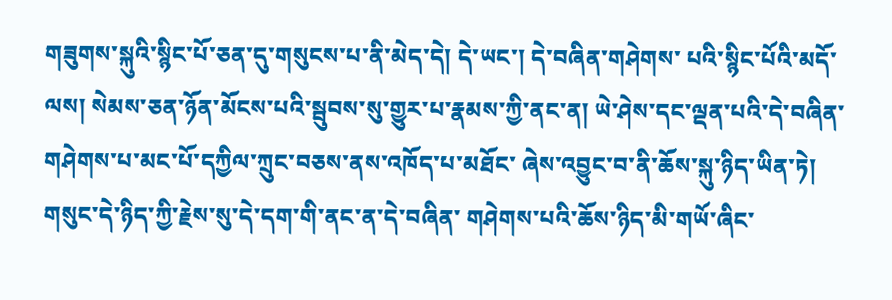གཟུགས་སྐུའི་སྙིང་པོ་ཅན་དུ་གསུངས་པ་ནི་མེད་དེ། དེ་ཡང་། དེ་བཞིན་གཤེགས་ པའི་སྙིང་པོའི་མདོ་ལས། སེམས་ཅན་ཉོན་མོངས་པའི་སྦུབས་སུ་གྱུར་པ་རྣམས་ཀྱི་ནང་ན། ཡེ་ཤེས་དང་ལྡན་པའི་དེ་བཞིན་གཤེགས་པ་མང་པོ་དཀྱིལ་ཀྲུང་བཅས་ནས་འཁོད་པ་མཐོང་ ཞེས་འབྱུང་བ་ནི་ཆོས་སྐུ་ཉིད་ཡིན་ཏེ། གསུང་དེ་ཉིད་ཀྱི་རྗེས་སུ་དེ་དག་གི་ནང་ན་དེ་བཞིན་ གཤེགས་པའི་ཆོས་ཉིད་མི་གཡོ་ཞིང་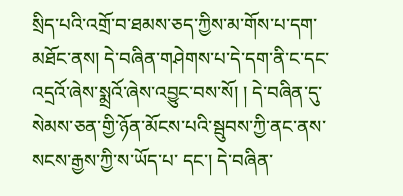སྲིད་པའི་འགྲོ་བ་ཐམས་ཅད་ཀྱིས་མ་གོས་པ་དག་ མཐོང་ནས། དེ་བཞིན་གཤེགས་པ་དེ་དག་ནི་ང་དང་འདྲའོ་ཞེས་སྨྲའོ་ཞེས་འབྱུང་བས་སོ། ། དེ་བཞིན་དུ་སེམས་ཅན་གྱི་ཉོན་མོངས་པའི་སྦུབས་ཀྱི་ནང་ནས་སངས་རྒྱས་ཀྱི་ས་ཡོད་པ་ དང་། དེ་བཞིན་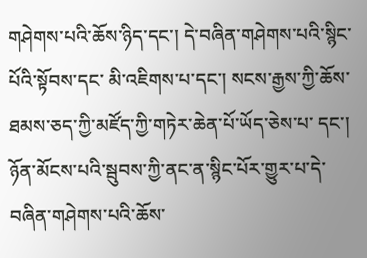གཤེགས་པའི་ཆོས་ཉིད་དང་། དེ་བཞིན་གཤེགས་པའི་སྙིང་པོའི་སྟོབས་དང་ མི་འཇིགས་པ་དང་། སངས་རྒྱས་ཀྱི་ཆོས་ཐམས་ཅད་ཀྱི་མཛོད་ཀྱི་གཏེར་ཆེན་པོ་ཡོད་ཅེས་པ་ དང་། ཉོན་མོངས་པའི་སྦུབས་ཀྱི་ནང་ན་སྙིང་པོར་གྱུར་པ་དེ་བཞིན་གཤེགས་པའི་ཆོས་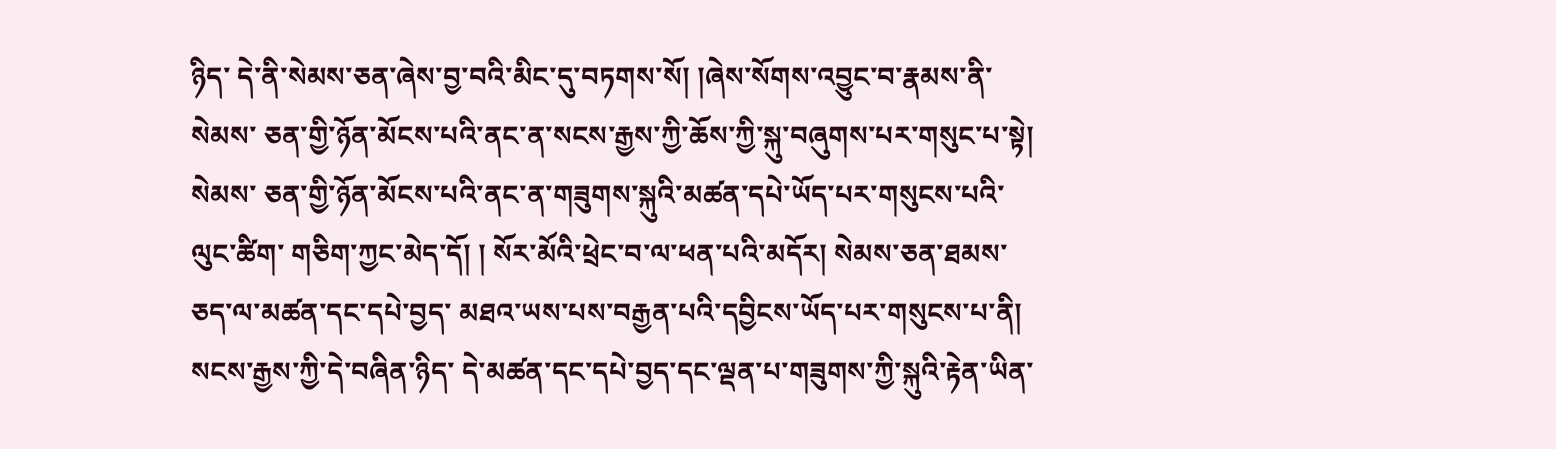ཉིད་ དེ་ནི་སེམས་ཅན་ཞེས་བྱ་བའི་མིང་དུ་བཏགས་སོ། །ཞེས་སོགས་འབྱུང་བ་རྣམས་ནི་སེམས་ ཅན་གྱི་ཉོན་མོངས་པའི་ནང་ན་སངས་རྒྱས་ཀྱི་ཆོས་ཀྱི་སྐུ་བཞུགས་པར་གསུང་པ་སྟེ། སེམས་ ཅན་གྱི་ཉོན་མོངས་པའི་ནང་ན་གཟུགས་སྐུའི་མཚན་དཔེ་ཡོད་པར་གསུངས་པའི་ལུང་ཚིག་ གཅིག་ཀྱང་མེད་དོ། ། སོར་མོའི་ཕྲེང་བ་ལ་ཕན་པའི་མདོར། སེམས་ཅན་ཐམས་ཅད་ལ་མཚན་དང་དཔེ་བྱད་ མཐའ་ཡས་པས་བརྒྱན་པའི་དབྱིངས་ཡོད་པར་གསུངས་པ་ནི། སངས་རྒྱས་ཀྱི་དེ་བཞིན་ཉིད་ དེ་མཚན་དང་དཔེ་བྱད་དང་ལྡན་པ་གཟུགས་ཀྱི་སྐུའི་རྟེན་ཡིན་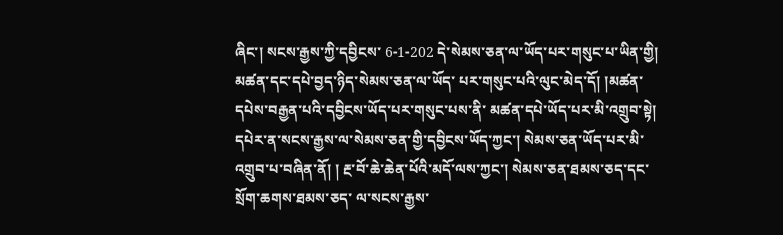ཞིང་། སངས་རྒྱས་ཀྱི་དབྱིངས་ 6-1-202 དེ་སེམས་ཅན་ལ་ཡོད་པར་གསུང་པ་ཡིན་གྱི། མཚན་དང་དཔེ་བྱད་ཉིད་སེམས་ཅན་ལ་ཡོད་ པར་གསུང་པའི་ལུང་མེད་དོ། །མཚན་དཔེས་བརྒྱན་པའི་དབྱིངས་ཡོད་པར་གསུང་པས་ནི་ མཚན་དཔེ་ཡོད་པར་མི་འགྲུབ་སྟེ། དཔེར་ན་སངས་རྒྱས་ལ་སེམས་ཅན་གྱི་དབྱིངས་ཡོད་ཀྱང་། སེམས་ཅན་ཡོད་པར་མི་འགྲུབ་པ་བཞིན་ནོ། ། རྔ་བོ་ཆེ་ཆེན་པོའི་མདོ་ལས་ཀྱང་། སེམས་ཅན་ཐམས་ཅད་དང་སྲོག་ཆགས་ཐམས་ཅད་ ལ་སངས་རྒྱས་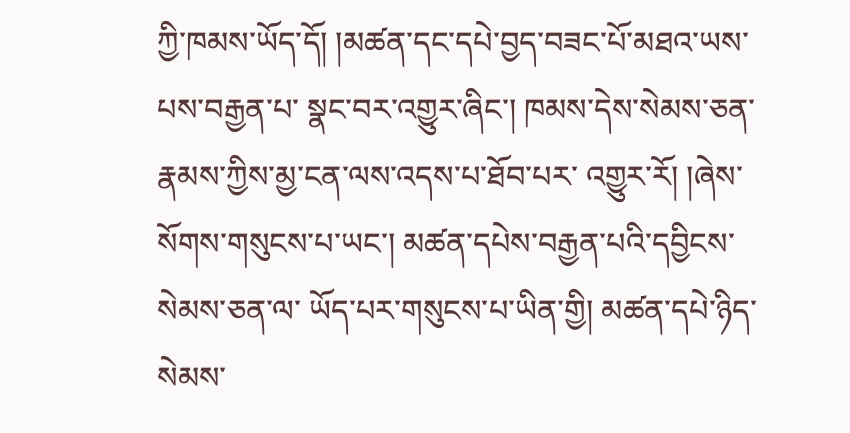ཀྱི་ཁམས་ཡོད་དོ། །མཚན་དང་དཔེ་བྱད་བཟང་པོ་མཐའ་ཡས་པས་བརྒྱན་པ་ སྣང་བར་འགྱུར་ཞིང་། ཁམས་དེས་སེམས་ཅན་རྣམས་ཀྱིས་མྱ་ངན་ལས་འདས་པ་ཐོབ་པར་ འགྱུར་རོ། །ཞེས་སོགས་གསུངས་པ་ཡང་། མཚན་དཔེས་བརྒྱན་པའི་དབྱིངས་སེམས་ཅན་ལ་ ཡོད་པར་གསུངས་པ་ཡིན་གྱི། མཚན་དཔེ་ཉིད་སེམས་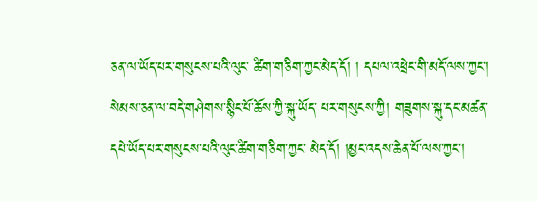ཅན་ལ་ཡོད་པར་གསུངས་པའི་ལུང་ ཚིག་གཅིག་ཀྱང་མེད་དོ། ། དཔལ་འཕྲེང་གི་མདོ་ལས་ཀྱང་། སེམས་ཅན་ལ་བདེ་གཤེགས་སྙིང་པོ་ཆོས་ཀྱི་སྐུ་ཡོད་ པར་གསུངས་ཀྱི། གཟུགས་སྐུ་དང་མཚན་དཔེ་ཡོད་པར་གསུངས་པའི་ལུང་ཚིག་གཅིག་ཀྱང་ མེད་དོ། །མྱང་འདས་ཆེན་པོ་ལས་ཀྱང་།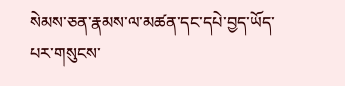སེམས་ཅན་རྣམས་ལ་མཚན་དང་དཔེ་བྱད་ཡོད་ པར་གསུངས་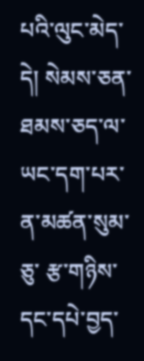པའི་ལུང་མེད་དེ། སེམས་ཅན་ཐམས་ཅད་ལ་ཡང་དག་པར་ན་མཚན་སུམ་ཅུ་ རྩ་གཉིས་དང་དཔེ་བྱད་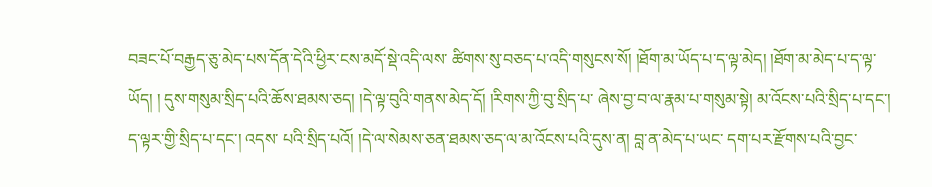བཟང་པོ་བརྒྱད་ཅུ་མེད་པས་དོན་དེའི་ཕྱིར་ངས་མདོ་སྡེ་འདི་ལས་ ཚིགས་སུ་བཅད་པ་འདི་གསུངས་སོ། །ཐོག་མ་ཡོད་པ་ད་ལྟ་མེད། །ཐོག་མ་མེད་པ་ད་ལྟ་ཡོད། ། དུས་གསུམ་སྲིད་པའི་ཆོས་ཐམས་ཅད། །དེ་ལྟ་བུའི་གནས་མེད་དོ། །རིགས་ཀྱི་བུ་སྲིད་པ་ ཞེས་བྱ་བ་ལ་རྣམ་པ་གསུམ་སྟེ། མ་འོངས་པའི་སྲིད་པ་དང་། ད་ལྟར་གྱི་སྲིད་པ་དང་། འདས་ པའི་སྲིད་པའོ། །དེ་ལ་སེམས་ཅན་ཐམས་ཅད་ལ་མ་འོངས་པའི་དུས་ན། བླ་ན་མེད་པ་ཡང་ དག་པར་རྫོགས་པའི་བྱང་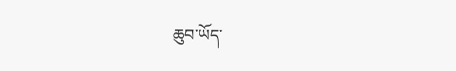ཆུབ་ཡོད་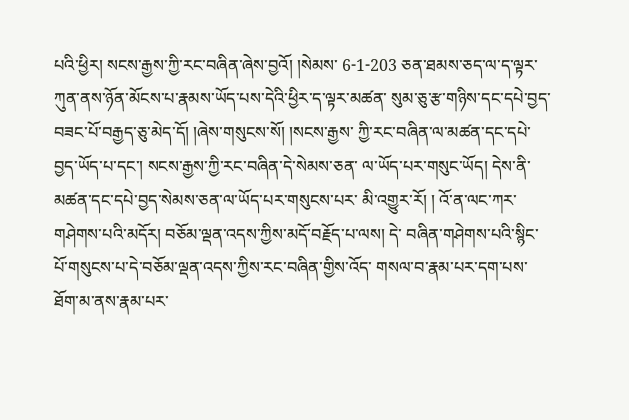པའི་ཕྱིར། སངས་རྒྱས་ཀྱི་རང་བཞིན་ཞེས་བྱའོ། །སེམས་ 6-1-203 ཅན་ཐམས་ཅད་ལ་ད་ལྟར་ཀུན་ནས་ཉོན་མོངས་པ་རྣམས་ཡོད་པས་དེའི་ཕྱིར་ད་ལྟར་མཚན་ སུམ་ཅུ་རྩ་གཉིས་དང་དཔེ་བྱད་བཟང་པོ་བརྒྱད་ཅུ་མེད་དོ། །ཞེས་གསུངས་སོ། །སངས་རྒྱས་ ཀྱི་རང་བཞིན་ལ་མཚན་དང་དཔེ་བྱད་ཡོད་པ་དང་། སངས་རྒྱས་ཀྱི་རང་བཞིན་དེ་སེམས་ཅན་ ལ་ཡོད་པར་གསུང་ཡོད། དེས་ནི་མཚན་དང་དཔེ་བྱད་སེམས་ཅན་ལ་ཡོད་པར་གསུངས་པར་ མི་འགྱུར་རོ། ། འོ་ན་ལང་ཀར་གཤེགས་པའི་མདོར། བཅོམ་ལྡན་འདས་ཀྱིས་མདོ་བརྗོད་པ་ལས། དེ་ བཞིན་གཤེགས་པའི་སྙིང་པོ་གསུངས་པ་དེ་བཅོམ་ལྡན་འདས་ཀྱིས་རང་བཞིན་གྱིས་འོད་ གསལ་བ་རྣམ་པར་དག་པས་ཐོག་མ་ནས་རྣམ་པར་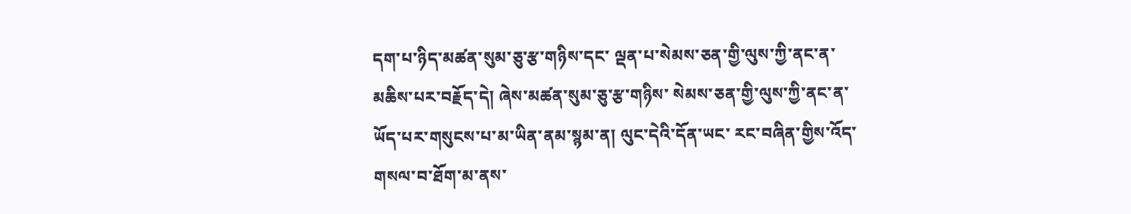དག་པ་ཉིད་མཚན་སུམ་ཅུ་རྩ་གཉིས་དང་ ལྡན་པ་སེམས་ཅན་གྱི་ལུས་ཀྱི་ནང་ན་མཆིས་པར་བརྗོད་དེ། ཞེས་མཚན་སུམ་ཅུ་རྩ་གཉིས་ སེམས་ཅན་གྱི་ལུས་ཀྱི་ནང་ན་ཡོད་པར་གསུངས་པ་མ་ཡིན་ནམ་སྙམ་ན། ལུང་དེའི་དོན་ཡང་ རང་བཞིན་གྱིས་འོད་གསལ་བ་ཐོག་མ་ནས་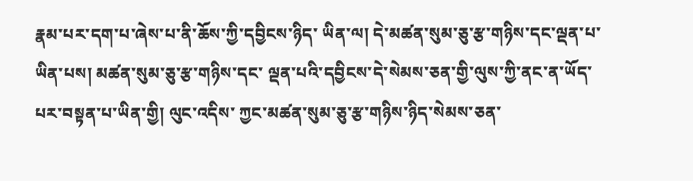རྣམ་པར་དག་པ་ཞེས་པ་ནི་ཆོས་ཀྱི་དབྱིངས་ཉིད་ ཡིན་ལ། དེ་མཚན་སུམ་ཅུ་རྩ་གཉིས་དང་ལྡན་པ་ཡིན་པས། མཚན་སུམ་ཅུ་རྩ་གཉིས་དང་ ལྡན་པའི་དབྱིངས་དེ་སེམས་ཅན་གྱི་ལུས་ཀྱི་ནང་ན་ཡོད་པར་བསྟན་པ་ཡིན་གྱི། ལུང་འདིས་ ཀྱང་མཚན་སུམ་ཅུ་རྩ་གཉིས་ཉིད་སེམས་ཅན་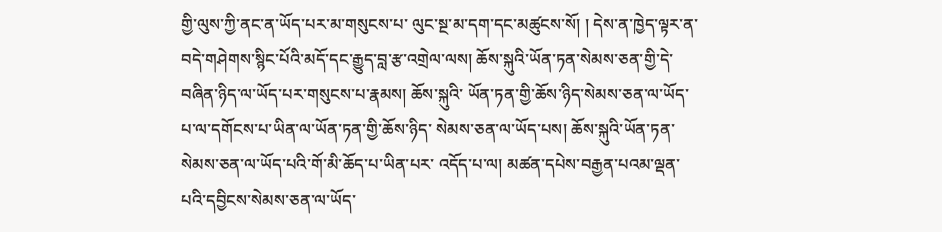གྱི་ལུས་ཀྱི་ནང་ན་ཡོད་པར་མ་གསུངས་པ་ ལུང་སྔ་མ་དག་དང་མཚུངས་སོ། ། དེས་ན་ཁྱེད་ལྟར་ན་བདེ་གཤེགས་སྙིང་པོའི་མདོ་དང་རྒྱུད་བླ་རྩ་འགྲེལ་ལས། ཆོས་སྐུའི་ཡོན་ཏན་སེམས་ཅན་གྱི་དེ་བཞིན་ཉིད་ལ་ཡོད་པར་གསུངས་པ་རྣམས། ཆོས་སྐུའི་ ཡོན་ཏན་གྱི་ཆོས་ཉིད་སེམས་ཅན་ལ་ཡོད་པ་ལ་དགོངས་པ་ཡིན་ལ་ཡོན་ཏན་གྱི་ཆོས་ཉིད་ སེམས་ཅན་ལ་ཡོད་པས། ཆོས་སྐུའི་ཡོན་ཏན་སེམས་ཅན་ལ་ཡོད་པའི་གོ་མི་ཆོད་པ་ཡིན་པར་ འདོད་པ་ལ། མཚན་དཔེས་བརྒྱན་པའམ་ལྡན་པའི་དབྱིངས་སེམས་ཅན་ལ་ཡོད་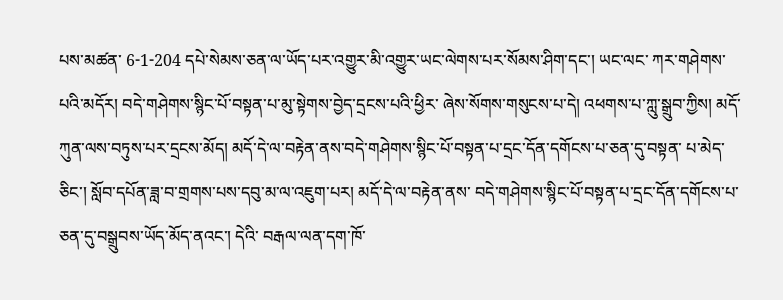པས་མཚན་ 6-1-204 དཔེ་སེམས་ཅན་ལ་ཡོད་པར་འགྱུར་མི་འགྱུར་ཡང་ལེགས་པར་སོམས་ཤིག་དང་། ཡང་ལང་ ཀར་གཤེགས་པའི་མདོར། བདེ་གཤེགས་སྙིང་པོ་བསྟན་པ་མུ་སྟེགས་བྱེད་དྲངས་པའི་ཕྱིར་ ཞེས་སོགས་གསུངས་པ་དེ། འཕགས་པ་ཀླུ་སྒྲུབ་ཀྱིས། མདོ་ཀུན་ལས་བཏུས་པར་དྲངས་མོད། མདོ་དེ་ལ་བརྟེན་ནས་བདེ་གཤེགས་སྙིང་པོ་བསྟན་པ་དྲང་དོན་དགོངས་པ་ཅན་དུ་བསྟན་ པ་མེད་ཅིང་། སློབ་དཔོན་ཟླ་བ་གྲགས་པས་དབུ་མ་ལ་འཇུག་པར། མདོ་དེ་ལ་བརྟེན་ནས་ བདེ་གཤེགས་སྙིང་པོ་བསྟན་པ་དྲང་དོན་དགོངས་པ་ཅན་དུ་བསྒྲུབས་ཡོད་མོད་ནའང་། དེའི་ བརྒལ་ལན་དག་ཁོ་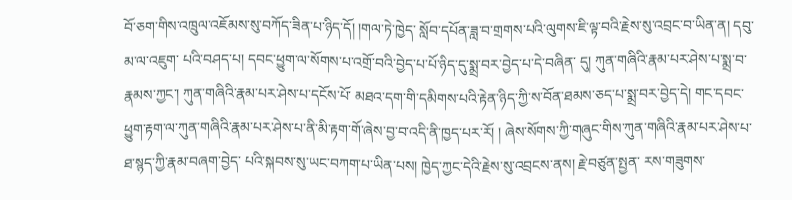བོ་ཅག་གིས་འཁྲུལ་འཇོམས་སུ་བཀོད་ཟིན་པ་ཉིད་དོ། །གལ་ཏེ་ཁྱེད་ སློབ་དཔོན་ཟླ་བ་གྲགས་པའི་ལུགས་ཇི་ལྟ་བའི་རྗེས་སུ་འབྲང་བ་ཡིན་ན། དབུ་མ་ལ་འཇུག་ པའི་བཤད་པ། དབང་ཕྱུག་ལ་སོགས་པ་འགྲོ་བའི་བྱེད་པ་པོ་ཉིད་དུ་སྨྲ་བར་བྱེད་པ་དེ་བཞིན་ དུ། ཀུན་གཞིའི་རྣམ་པར་ཤེས་པ་སྨྲ་བ་རྣམས་ཀྱང་། ཀུན་གཞིའི་རྣམ་པར་ཤེས་པ་དངོས་པོ་ མཐའ་དག་གི་དམིགས་པའི་རྟེན་ཉིད་ཀྱི་ས་བོན་ཐམས་ཅད་པ་སྨྲ་བར་བྱེད་དེ། གང་དབང་ ཕྱུག་རྟག་ལ་ཀུན་གཞིའི་རྣམ་པར་ཤེས་པ་ནི་མི་རྟག་གོ་ཞེས་བྱ་བ་འདི་ནི་ཁྱད་པར་རོ། ། ཞེས་སོགས་ཀྱི་གཞུང་གིས་ཀུན་གཞིའི་རྣམ་པར་ཤེས་པ་ཐ་སྙད་ཀྱི་རྣམ་བཞག་བྱེད་ པའི་སྐབས་སུ་ཡང་བཀག་པ་ཡིན་པས། ཁྱེད་ཀྱང་དེའི་རྗེས་སུ་འབྲངས་ནས། རྗེ་བཙུན་སྤྱན་ རས་གཟུགས་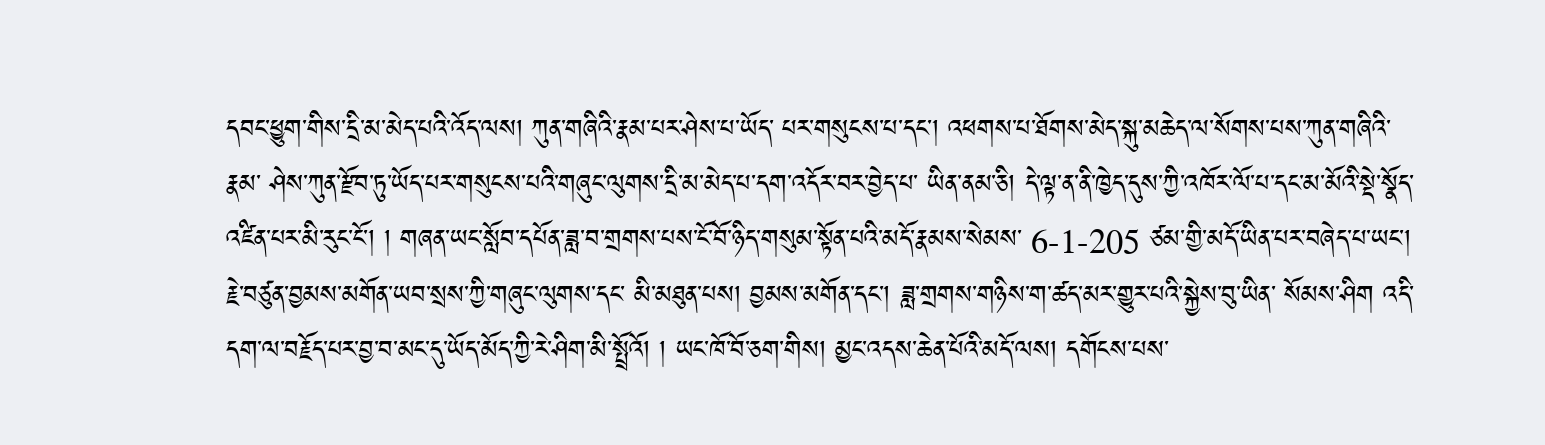དབང་ཕྱུག་གིས་དྲི་མ་མེད་པའི་འོད་ལས། ཀུན་གཞིའི་རྣམ་པར་ཤེས་པ་ཡོད་ པར་གསུངས་པ་དང་། འཕགས་པ་ཐོགས་མེད་སྐུ་མཆེད་ལ་སོགས་པས་ཀུན་གཞིའི་རྣམ་ ཤེས་ཀུན་རྫོབ་ཏུ་ཡོད་པར་གསུངས་པའི་གཞུང་ལུགས་དྲི་མ་མེད་པ་དག་འདོར་བར་བྱེད་པ་ ཡིན་ནམ་ཅི། དེ་ལྟ་ན་ནི་ཁྱེད་དུས་ཀྱི་འཁོར་ལོ་པ་དང་མ་མོའི་སྡེ་སྣོད་འཛིན་པར་མི་རུང་ངོ་། ། གཞན་ཡང་སློབ་དཔོན་ཟླ་བ་གྲགས་པས་ངོ་བོ་ཉིད་གསུམ་སྟོན་པའི་མདོ་རྣམས་སེམས་ 6-1-205 ཙམ་གྱི་མདོ་ཡིན་པར་བཞེད་པ་ཡང་། རྗེ་བཙུན་བྱམས་མགོན་ཡབ་སྲས་ཀྱི་གཞུང་ལུགས་དང་ མི་མཐུན་པས། བྱམས་མགོན་དང་། ཟླ་གྲགས་གཉིས་ག་ཚད་མར་གྱུར་པའི་སྐྱེས་བུ་ཡིན་ སོམས་ཤིག འདི་དག་ལ་བརྗོད་པར་བྱ་བ་མང་དུ་ཡོད་མོད་ཀྱི་རེ་ཤིག་མི་སྤྲོའོ། ། ཡང་ཁོ་བོ་ཅག་གིས། མྱང་འདས་ཆེན་པོའི་མདོ་ལས། དགོངས་པས་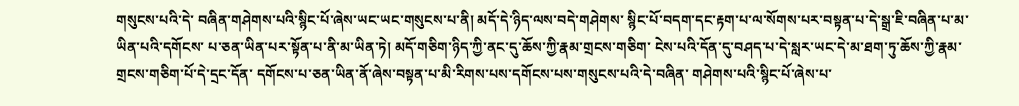གསུངས་པའི་དེ་ བཞིན་གཤེགས་པའི་སྙིང་པོ་ཞེས་ཡང་ཡང་གསུངས་པ་ནི། མདོ་དེ་ཉིད་ལས་བདེ་གཤེགས་ སྙིང་པོ་བདག་དང་རྟག་པ་ལ་སོགས་པར་བསྟན་པ་དེ་སྒྲ་ཇི་བཞིན་པ་མ་ཡིན་པའི་དགོངས་ པ་ཅན་ཡིན་པར་སྟོན་པ་ནི་མ་ཡིན་ཏེ། མདོ་གཅིག་ཉིད་ཀྱི་ནང་དུ་ཆོས་ཀྱི་རྣམ་གྲངས་གཅིག་ ངེས་པའི་དོན་དུ་བཤད་པ་དེ་སླར་ཡང་དེ་མ་ཐག་ཏུ་ཆོས་ཀྱི་རྣམ་གྲངས་གཅིག་པོ་དེ་དྲང་དོན་ དགོངས་པ་ཅན་ཡིན་ནོ་ཞེས་བསྟན་པ་མི་རིགས་པས་དགོངས་པས་གསུངས་པའི་དེ་བཞིན་ གཤེགས་པའི་སྙིང་པོ་ཞེས་པ་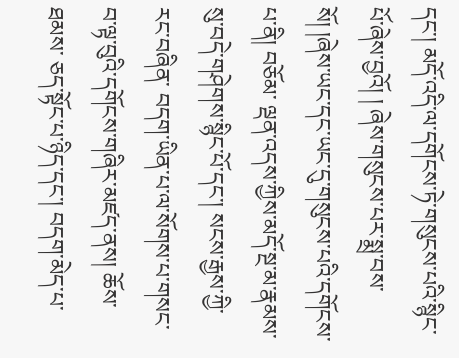དང་། མདོ་འདི་ལ་དགོངས་ཏེ་གསུངས་པའི་སྙིང་པོ་ཞེས་བྱའོ། ། ཞེས་གསུངས་པར་སྨྲ་བས་སོ། །ཞེས་ཡང་དང་ཡང་དུ་གསུངས་པའི་དགོངས་པ་ནི། བཅོམ་ ལྡན་འདས་ཀྱིས་མདོ་སྔ་མ་རྣམས་སུ་བདེ་གཤེགས་སྙིང་པོ་དང་། སངས་རྒྱས་ཀྱི་རང་བཞིན་ བདག་ཡིན་པ་ལ་སོགས་པ་གསང་བ་ལྟ་བུའི་དགོངས་གཞིར་མཛད་ནས། ཆོས་ཐམས་ ཅད་སྟོང་པ་ཉིད་དང་། བདག་མེད་པ་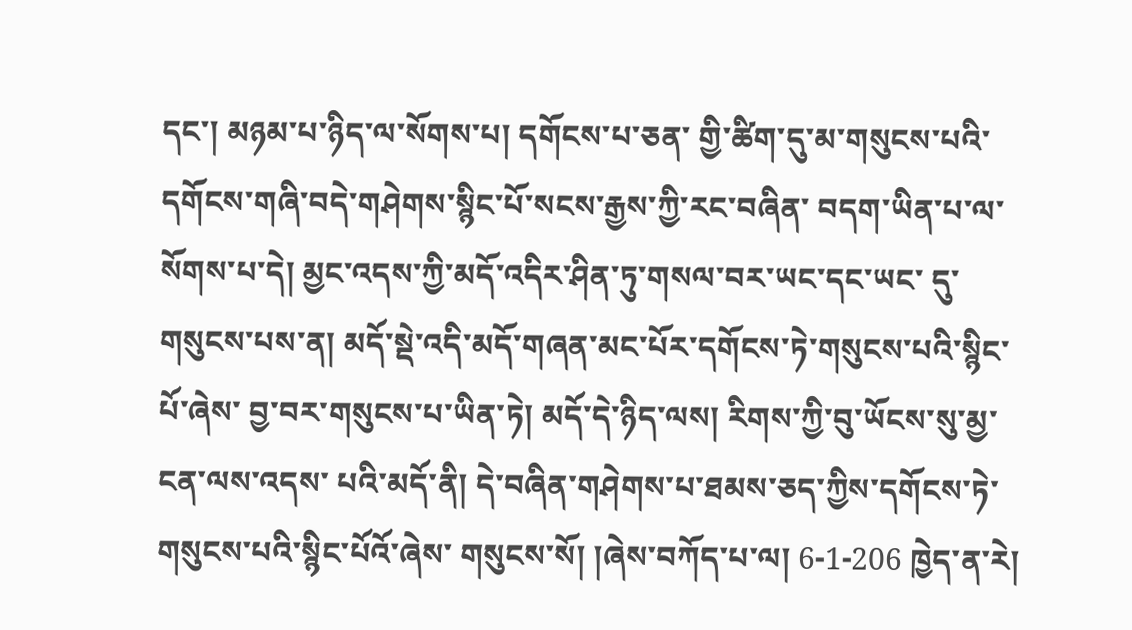དང་། མཉམ་པ་ཉིད་ལ་སོགས་པ། དགོངས་པ་ཅན་ གྱི་ཚིག་དུ་མ་གསུངས་པའི་དགོངས་གཞི་བདེ་གཤེགས་སྙིང་པོ་སངས་རྒྱས་ཀྱི་རང་བཞིན་ བདག་ཡིན་པ་ལ་སོགས་པ་དེ། མྱང་འདས་ཀྱི་མདོ་འདིར་ཤིན་ཏུ་གསལ་བར་ཡང་དང་ཡང་ དུ་གསུངས་པས་ན། མདོ་སྡེ་འདི་མདོ་གཞན་མང་པོར་དགོངས་ཏེ་གསུངས་པའི་སྙིང་པོ་ཞེས་ བྱ་བར་གསུངས་པ་ཡིན་ཏེ། མདོ་དེ་ཉིད་ལས། རིགས་ཀྱི་བུ་ཡོངས་སུ་མྱ་ངན་ལས་འདས་ པའི་མདོ་ནི། དེ་བཞིན་གཤེགས་པ་ཐམས་ཅད་ཀྱིས་དགོངས་ཏེ་གསུངས་པའི་སྙིང་པོའོ་ཞེས་ གསུངས་སོ། །ཞེས་བཀོད་པ་ལ། 6-1-206 ཁྱེད་ན་རེ།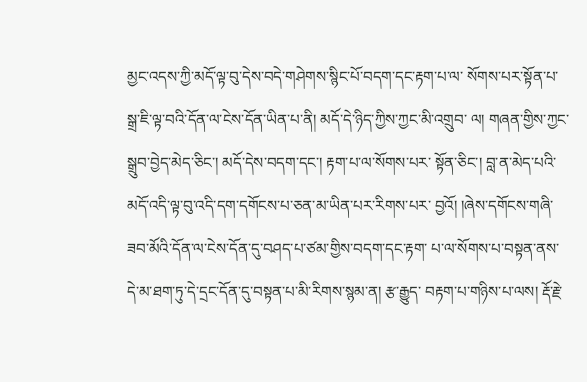མྱང་འདས་ཀྱི་མདོ་ལྟ་བུ་དེས་བདེ་གཤེགས་སྙིང་པོ་བདག་དང་རྟག་པ་ལ་ སོགས་པར་སྟོན་པ་སྒྲ་ཇི་ལྟ་བའི་དོན་ལ་ངེས་དོན་ཡིན་པ་ནི། མདོ་དེ་ཉིད་ཀྱིས་ཀྱང་མི་འགྲུབ་ ལ། གཞན་གྱིས་ཀྱང་སྒྲུབ་བྱེད་མེད་ཅིང་། མདོ་དེས་བདག་དང་། རྟག་པ་ལ་སོགས་པར་ སྟོན་ཅིང་། བླ་ན་མེད་པའི་མདོ་འདི་ལྟ་བུ་འདི་དག་དགོངས་པ་ཅན་མ་ཡིན་པར་རིགས་པར་ བྱའོ། །ཞེས་དགོངས་གཞི་ཟབ་མོའི་དོན་ལ་ངེས་དོན་དུ་བཤད་པ་ཙམ་གྱིས་བདག་དང་རྟག་ པ་ལ་སོགས་པ་བསྟན་ནས་དེ་མ་ཐག་ཏུ་དེ་དྲང་དོན་དུ་བསྟན་པ་མི་རིགས་སྙམ་ན། རྩ་རྒྱུད་ བརྟག་པ་གཉིས་པ་ལས། རྡོ་རྗེ་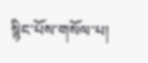སྙིང་པོས་གསོལ་པ།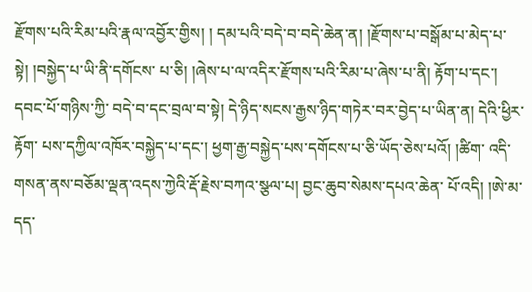རྫོགས་པའི་རིམ་པའི་རྣལ་འབྱོར་གྱིས། ། དམ་པའི་བདེ་བ་བདེ་ཆེན་ན། །རྫོགས་པ་བསྒོམ་པ་མེད་པ་སྟེ། །བསྐྱེད་པ་ཡི་ནི་དགོངས་ པ་ཅི། །ཞེས་པ་ལ་འདིར་རྫོགས་པའི་རིམ་པ་ཞེས་པ་ནི། རྟོག་པ་དང་། དབང་པོ་གཉིས་ཀྱི་ བདེ་བ་དང་བྲལ་བ་སྟེ། དེ་ཉིད་སངས་རྒྱས་ཉིད་གཏེར་བར་བྱེད་པ་ཡིན་ན། དེའི་ཕྱིར་རྟོག་ པས་དཀྱིལ་འཁོར་བསྐྱེད་པ་དང་། ཕྱག་རྒྱ་བསྐྱེད་པས་དགོངས་པ་ཅི་ཡོད་ཅེས་པའོ། །ཚིག་ འདི་གསན་ནས་བཅོམ་ལྡན་འདས་ཀྱེའི་རྡོ་རྗེས་བཀའ་སྩལ་པ། བྱང་ཆུབ་སེམས་དཔའ་ཆེན་ པོ་འདི། །ཨེ་མ་དད་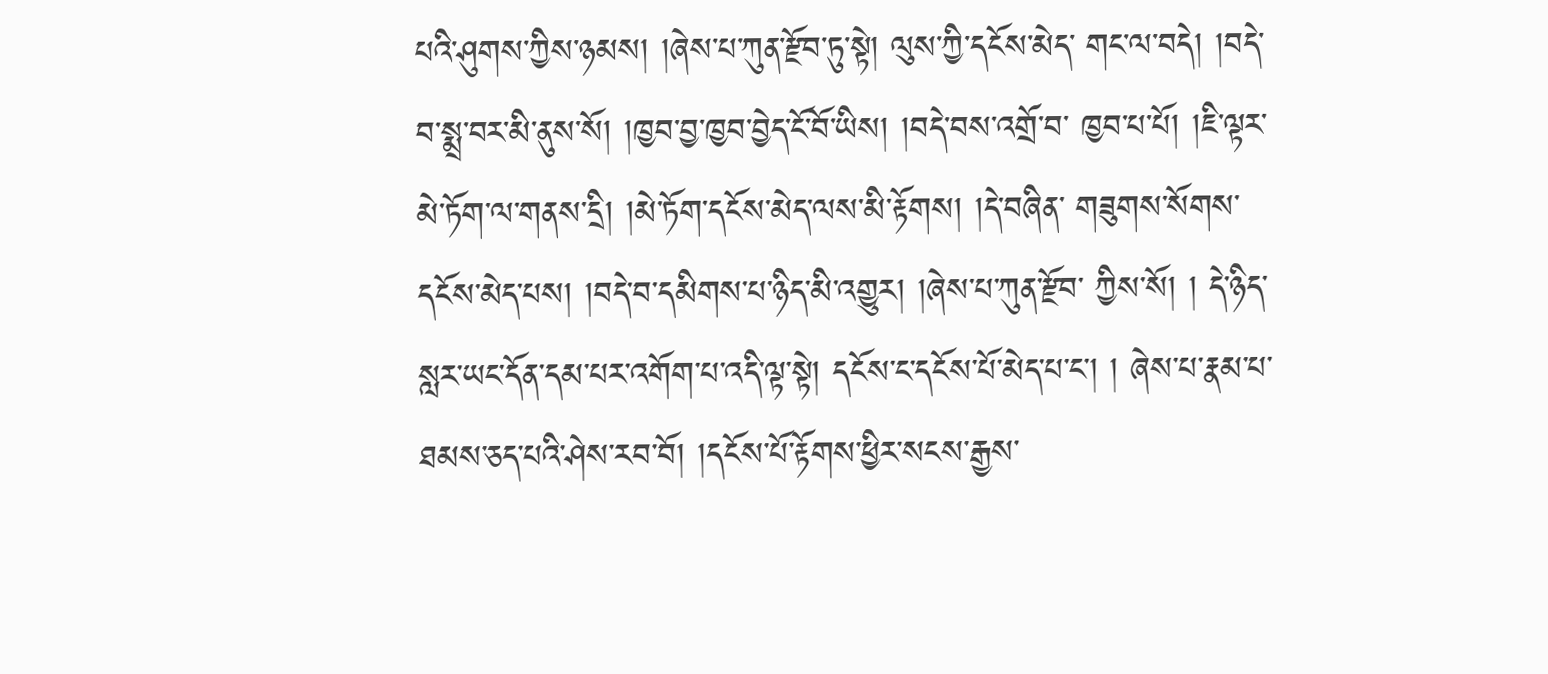པའི་ཤུགས་ཀྱིས་ཉམས། །ཞེས་པ་ཀུན་རྫོབ་ཏུ་སྟེ། ལུས་ཀྱི་དངོས་མེད་ གང་ལ་བདེ། །བདེ་བ་སྨྲ་བར་མི་ནུས་སོ། །ཁྱབ་བྱ་ཁྱབ་བྱེད་ངོ་བོ་ཡིས། །བདེ་བས་འགྲོ་བ་ ཁྱབ་པ་པོ། །ཇི་ལྟར་མེ་ཏོག་ལ་གནས་དྲི། །མེ་ཏོག་དངོས་མེད་ལས་མི་རྟོགས། །དེ་བཞིན་ གཟུགས་སོགས་དངོས་མེད་པས། །བདེ་བ་དམིགས་པ་ཉིད་མི་འགྱུར། །ཞེས་པ་ཀུན་རྫོབ་ ཀྱིས་སོ། ། དེ་ཉིད་སླར་ཡང་དོན་དམ་པར་འགོག་པ་འདི་ལྟ་སྟེ། དངོས་ང་དངོས་པོ་མེད་པ་ང་། ། ཞེས་པ་རྣམ་པ་ཐམས་ཅད་པའི་ཤེས་རབ་བོ། །དངོས་པོ་རྟོགས་ཕྱིར་སངས་རྒྱས་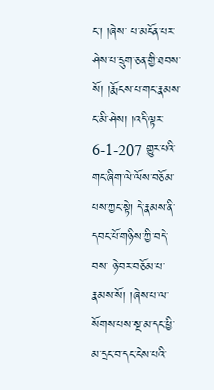ང་། །ཞེས་ པ་མངོན་པར་ཤེས་པ་དྲུག་ཅན་གྱི་ཐབས་སོ། །རྨོངས་པ་གང་རྣམས་ང་མི་ཤེས། །འདི་ལྟར་ 6-1-207 གྱུར་པའི་གང་ཞིག་ལེ་ལོས་བཅོམ་པས་ཀྱང་སྟེ། དེ་རྣམས་ནི་དབང་པོ་གཉིས་ཀྱི་བདེ་བས་ ཉེ་བར་བཅོམ་པ་རྣམས་སོ། །ཞེས་པ་ལ་སོགས་པས་སྔ་མ་དང་ཕྱི་མ་དྲང་བ་དང་ངེས་པའི་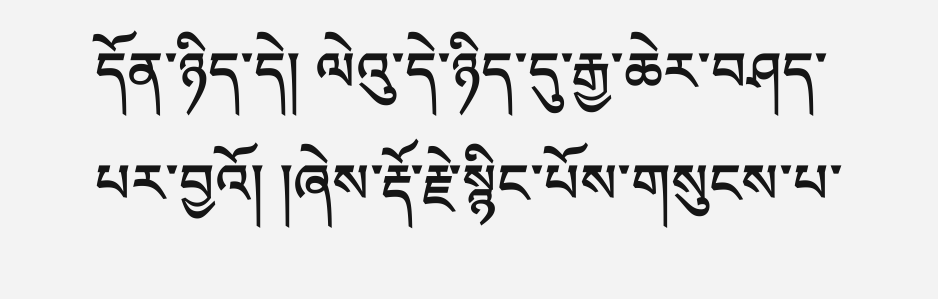དོན་ཉིད་དེ། ལེའུ་དེ་ཉིད་དུ་རྒྱ་ཆེར་བཤད་པར་བྱའོ། །ཞེས་རྡོ་རྗེ་སྙིང་པོས་གསུངས་པ་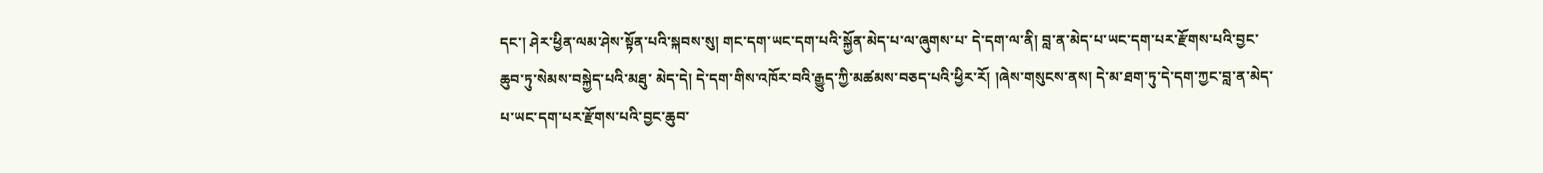དང་། ཤེར་ཕྱིན་ལམ་ཤེས་སྟོན་པའི་སྐབས་སུ། གང་དག་ཡང་དག་པའི་སྐྱོན་མེད་པ་ལ་ཞུགས་པ་ དེ་དག་ལ་ནི། བླ་ན་མེད་པ་ཡང་དག་པར་རྫོགས་པའི་བྱང་ཆུབ་ཏུ་སེམས་བསྐྱེད་པའི་མཐུ་ མེད་དེ། དེ་དག་གིས་འཁོར་བའི་རྒྱུད་ཀྱི་མཚམས་བཅད་པའི་ཕྱིར་རོ། །ཞེས་གསུངས་ནས། དེ་མ་ཐག་ཏུ་དེ་དག་ཀྱང་བླ་ན་མེད་པ་ཡང་དག་པར་རྫོགས་པའི་བྱང་ཆུབ་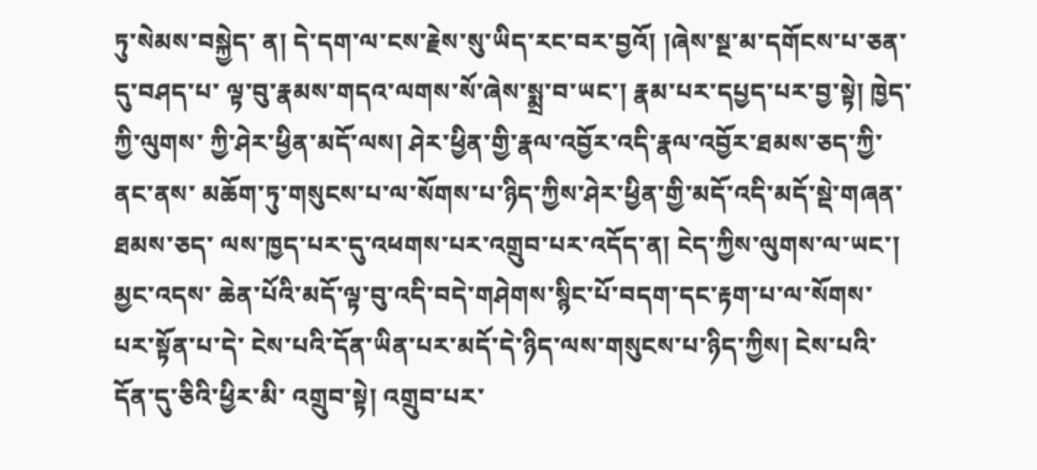ཏུ་སེམས་བསྐྱེད་ ན། དེ་དག་ལ་ངས་རྗེས་སུ་ཡིད་རང་བར་བྱའོ། །ཞེས་སྔ་མ་དགོངས་པ་ཅན་དུ་བཤད་པ་ ལྟ་བུ་རྣམས་གདའ་ལགས་སོ་ཞེས་སྨྲ་བ་ཡང་། རྣམ་པར་དཔྱད་པར་བྱ་སྟེ། ཁྱེད་ཀྱི་ལུགས་ ཀྱི་ཤེར་ཕྱིན་མདོ་ལས། ཤེར་ཕྱིན་གྱི་རྣལ་འབྱོར་འདི་རྣལ་འབྱོར་ཐམས་ཅད་ཀྱི་ནང་ནས་ མཆོག་ཏུ་གསུངས་པ་ལ་སོགས་པ་ཉིད་ཀྱིས་ཤེར་ཕྱིན་གྱི་མདོ་འདི་མདོ་སྡེ་གཞན་ཐམས་ཅད་ ལས་ཁྱད་པར་དུ་འཕགས་པར་འགྲུབ་པར་འདོད་ན། ངེད་ཀྱིས་ལུགས་ལ་ཡང་། མྱང་འདས་ ཆེན་པོའི་མདོ་ལྟ་བུ་འདི་བདེ་གཤེགས་སྙིང་པོ་བདག་དང་རྟག་པ་ལ་སོགས་པར་སྟོན་པ་དེ་ ངེས་པའི་དོན་ཡིན་པར་མདོ་དེ་ཉིད་ལས་གསུངས་པ་ཉིད་ཀྱིས། ངེས་པའི་དོན་དུ་ཅིའི་ཕྱིར་མི་ འགྲུབ་སྟེ། འགྲུབ་པར་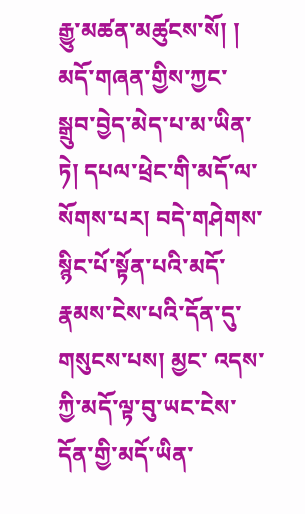རྒྱུ་མཚན་མཚུངས་སོ། ། མདོ་གཞན་གྱིས་ཀྱང་སྒྲུབ་བྱེད་མེད་པ་མ་ཡིན་ཏེ། དཔལ་ཕྲེང་གི་མདོ་ལ་ སོགས་པར། བདེ་གཤེགས་སྙིང་པོ་སྟོན་པའི་མདོ་རྣམས་ངེས་པའི་དོན་དུ་གསུངས་པས། མྱང་ འདས་ཀྱི་མདོ་ལྟ་བུ་ཡང་ངེས་དོན་གྱི་མདོ་ཡིན་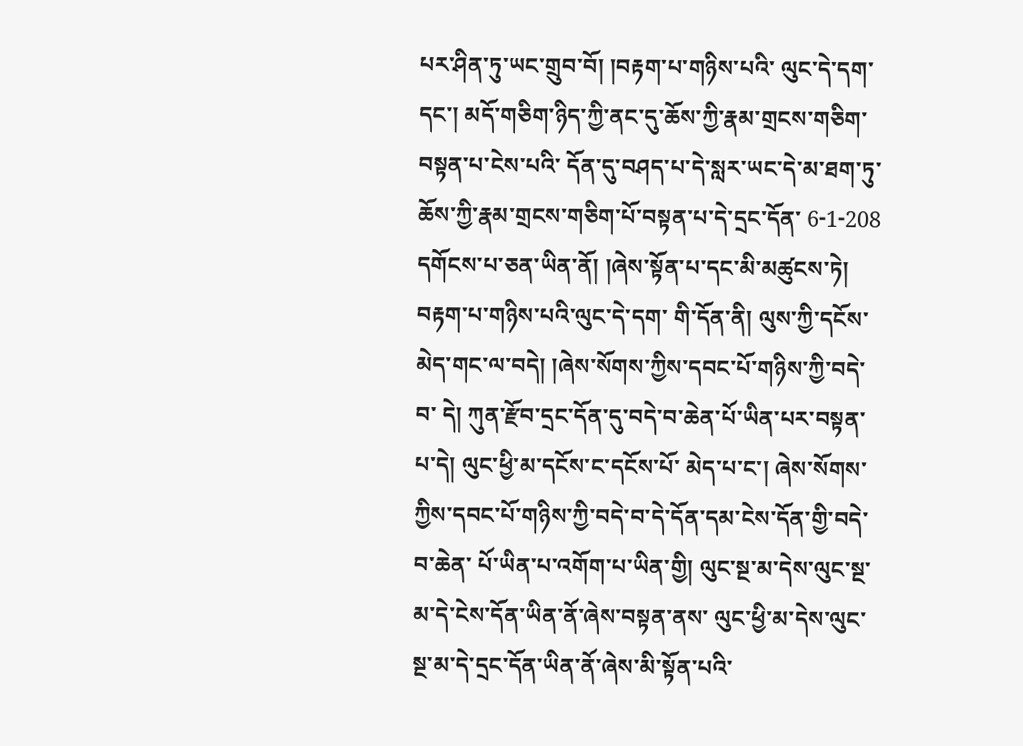པར་ཤིན་ཏུ་ཡང་གྲུབ་བོ། །བརྟག་པ་གཉིས་པའི་ ལུང་དེ་དག་དང་། མདོ་གཅིག་ཉིད་ཀྱི་ནང་དུ་ཆོས་ཀྱི་རྣམ་གྲངས་གཅིག་བསྟན་པ་ངེས་པའི་ དོན་དུ་བཤད་པ་དེ་སླར་ཡང་དེ་མ་ཐག་ཏུ་ཆོས་ཀྱི་རྣམ་གྲངས་གཅིག་པོ་བསྟན་པ་དེ་དྲང་དོན་ 6-1-208 དགོངས་པ་ཅན་ཡིན་ནོ། །ཞེས་སྟོན་པ་དང་མི་མཚུངས་ཏེ། བརྟག་པ་གཉིས་པའི་ལུང་དེ་དག་ གི་དོན་ནི། ལུས་ཀྱི་དངོས་མེད་གང་ལ་བདེ། །ཞེས་སོགས་ཀྱིས་དབང་པོ་གཉིས་ཀྱི་བདེ་བ་ དེ། ཀུན་རྫོབ་དྲང་དོན་དུ་བདེ་བ་ཆེན་པོ་ཡིན་པར་བསྟན་པ་དེ། ལུང་ཕྱི་མ་དངོས་ང་དངོས་པོ་ མེད་པ་ང་། ཞེས་སོགས་ཀྱིས་དབང་པོ་གཉིས་ཀྱི་བདེ་བ་དེ་དོན་དམ་ངེས་དོན་གྱི་བདེ་བ་ཆེན་ པོ་ཡིན་པ་འགོག་པ་ཡིན་གྱི། ལུང་སྔ་མ་དེས་ལུང་སྔ་མ་དེ་ངེས་དོན་ཡིན་ནོ་ཞེས་བསྟན་ནས་ ལུང་ཕྱི་མ་དེས་ལུང་སྔ་མ་དེ་དྲང་དོན་ཡིན་ནོ་ཞེས་མི་སྟོན་པའི་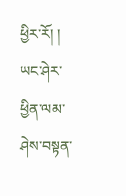ཕྱིར་རོ། ། ཡང་ཤེར་ཕྱིན་ལམ་ཤེས་བསྟན་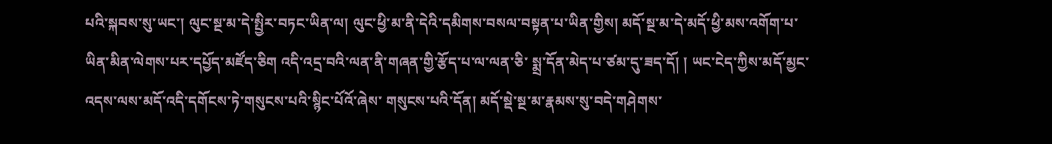པའི་སྐབས་སུ་ཡང་། ལུང་སྔ་མ་དེ་སྤྱིར་བཏང་ཡིན་ལ། ལུང་ཕྱི་མ་ནི་དེའི་དམིགས་བསལ་བསྟན་པ་ཡིན་གྱིས། མདོ་སྔ་མ་དེ་མདོ་ཕྱི་མས་འགོག་པ་ ཡིན་མིན་ལེགས་པར་དཔྱོད་མཛོད་ཅིག འདི་འདྲ་བའི་ལན་ནི་གཞན་གྱི་རྩོད་པ་ལ་ལན་ཅི་ སྨྲ་དོན་མེད་པ་ཙམ་དུ་ཟད་དོ། ། ཡང་ངེད་ཀྱིས་མདོ་མྱང་འདས་ལས་མདོ་འདི་དགོངས་ཏེ་གསུངས་པའི་སྙིང་པོའོ་ཞེས་ གསུངས་པའི་དོན། མདོ་སྡེ་སྔ་མ་རྣམས་སུ་བདེ་གཤེགས་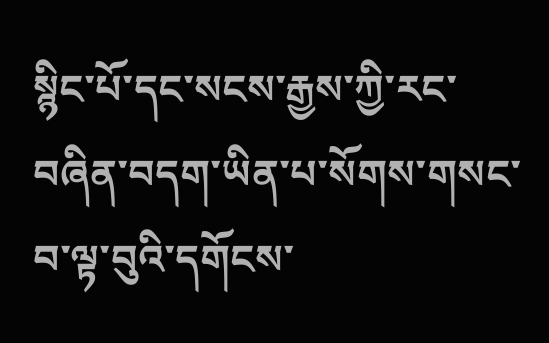སྙིང་པོ་དང་སངས་རྒྱས་ཀྱི་རང་ བཞིན་བདག་ཡིན་པ་སོགས་གསང་བ་ལྟ་བུའི་དགོངས་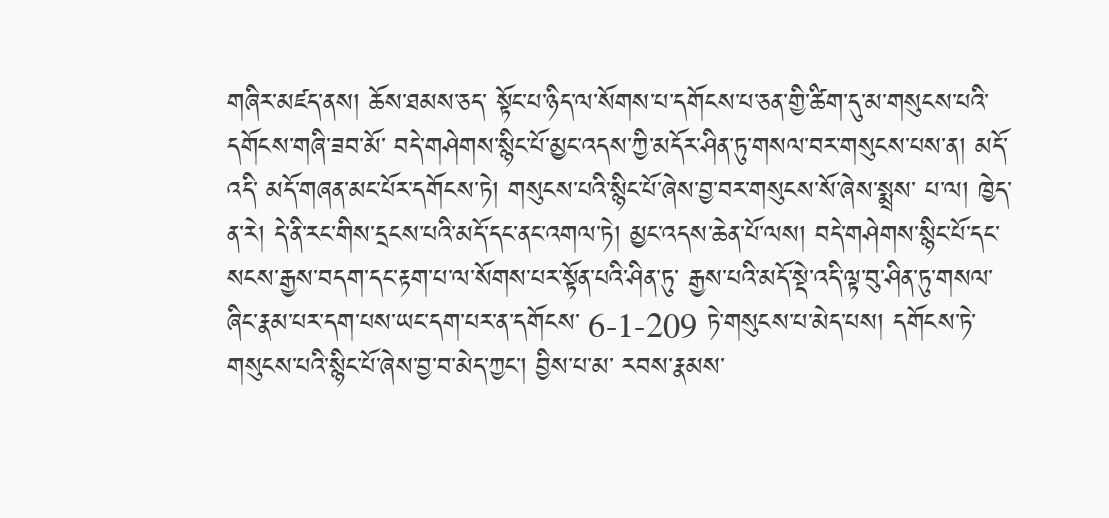གཞིར་མཛད་ནས། ཆོས་ཐམས་ཅད་ སྟོང་པ་ཉིད་ལ་སོགས་པ་དགོངས་པ་ཅན་གྱི་ཚིག་དུ་མ་གསུངས་པའི་དགོངས་གཞི་ཟབ་མོ་ བདེ་གཤེགས་སྙིང་པོ་མྱང་འདས་ཀྱི་མདོར་ཤིན་ཏུ་གསལ་བར་གསུངས་པས་ན། མདོ་འདི་ མདོ་གཞན་མང་པོར་དགོངས་ཏེ། གསུངས་པའི་སྙིང་པོ་ཞེས་བྱ་བར་གསུངས་སོ་ཞེས་སྨྲས་ པ་ལ། ཁྱེད་ན་རེ། དེ་ནི་རང་གིས་དྲངས་པའི་མདོ་དང་ནང་འགལ་ཏེ། མྱང་འདས་ཆེན་པོ་ལས། བདེ་གཤེགས་སྙིང་པོ་དང་སངས་རྒྱས་བདག་དང་རྟག་པ་ལ་སོགས་པར་སྟོན་པའི་ཤིན་ཏུ་ རྒྱས་པའི་མདོ་སྡེ་འདི་ལྟ་བུ་ཤིན་ཏུ་གསལ་ཞིང་རྣམ་པར་དག་པས་ཡང་དག་པར་ན་དགོངས་ 6-1-209 ཏེ་གསུངས་པ་མེད་པས། དགོངས་ཏེ་གསུངས་པའི་སྙིང་པོ་ཞེས་བྱ་བ་མེད་ཀྱང་། བྱིས་པ་མ་ རབས་རྣམས་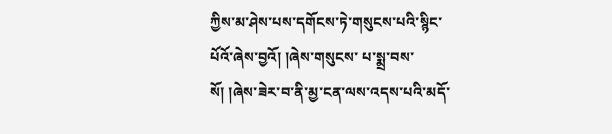ཀྱིས་མ་ཤེས་པས་དགོངས་ཏེ་གསུངས་པའི་སྙིང་པོའོ་ཞེས་བྱའོ། །ཞེས་གསུངས་ པ་སྨྲ་བས་སོ། །ཞེས་ཟེར་བ་ནི་མྱ་ངན་ལས་འདས་པའི་མདོ་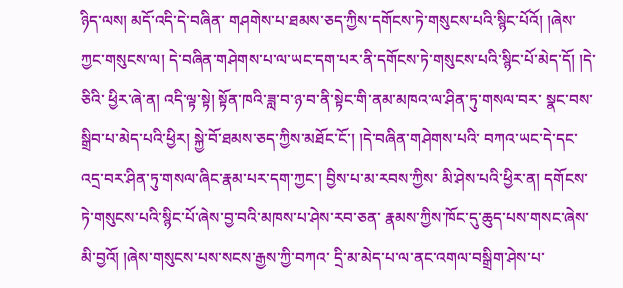ཉིད་ལས། མདོ་འདི་དེ་བཞིན་ གཤགེས་པ་ཐམས་ཅད་ཀྱིས་དགོངས་ཏེ་གསུངས་པའི་སྙིང་པོའོ། །ཞེས་ཀྱང་གསུངས་ལ། དེ་བཞིན་གཤེགས་པ་ལ་ཡང་དག་པར་ནི་དགོངས་ཏེ་གསུངས་པའི་སྙིང་པོ་མེད་དོ། །དེ་ཅིའི་ ཕྱིར་ཞེ་ན། འདི་ལྟ་སྟེ། སྟོན་ཁའི་ཟླ་བ་ཉ་བ་ནི་སྟེང་གི་ནམ་མཁའ་ལ་ཤིན་ཏུ་གསལ་བར་ སྣང་བས་སྒྲིབ་པ་མེད་པའི་ཕྱིར། སྐྱེ་བོ་ཐམས་ཅད་ཀྱིས་མཐོང་ངོ་། །དེ་བཞིན་གཤེགས་པའི་ བཀའ་ཡང་དེ་དང་འདྲ་བར་ཤིན་ཏུ་གསལ་ཞིང་རྣམ་པར་དག་ཀྱང་། བྱིས་པ་མ་རབས་ཀྱིས་ མི་ཤེས་པའི་ཕྱིར་ན། དགོངས་ཏེ་གསུངས་པའི་སྙིང་པོ་ཞེས་བྱ་བའི་མཁས་པ་ཤེས་རབ་ཅན་ རྣམས་ཀྱིས་ཁོང་དུ་ཆུད་པས་གསང་ཞེས་མི་བྱའོ། །ཞེས་གསུངས་པས་སངས་རྒྱས་ཀྱི་བཀའ་ དྲི་མ་མེད་པ་ལ་ནང་འགལ་བསྒྲིག་ཤེས་པ་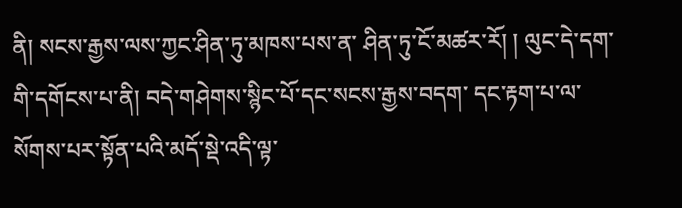ནི། སངས་རྒྱས་ལས་ཀྱང་ཤིན་ཏུ་མཁས་པས་ན་ ཤིན་ཏུ་ངོ་མཚར་རོ། ། ལུང་དེ་དག་གི་དགོངས་པ་ནི། བདེ་གཤེགས་སྙིང་པོ་དང་སངས་རྒྱས་བདག་ དང་རྟག་པ་ལ་སོགས་པར་སྟོན་པའི་མདོ་སྡེ་འདི་ལྟ་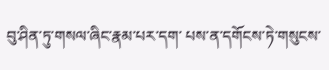བུ་ཤིན་ཏུ་གསལ་ཞིང་རྣམ་པར་དག་ པས་ན་དགོངས་ཏེ་གསུངས་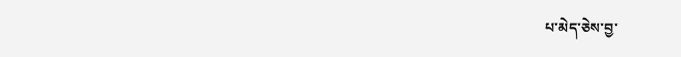པ་མེད་ཅེས་བྱ་